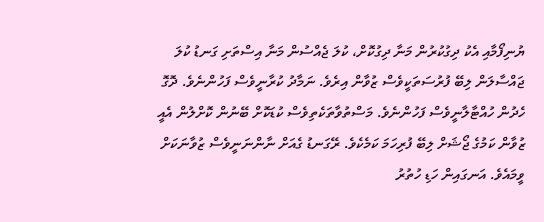ޔުނިފޯމާއި އެކު ދިގުކުރުން މަނާ ދިގުކޮށް، ކުލަ ޖެއްސުން މަނާ އިސްތަށި ގަނޑު ކުލަ ޖައްސާލަން ލިބޭ ފުރުސަތަކީވެސް ޒުވާން އިރެވެ. ނަމާދު ކުރާނީވެސް ފަހުންނެވެ. ދޮގޮ ހެދުން ހުއްޓާލާނީވެސް ފަހުންނެވެ. މަސްތުވާތަކެތިވެސް ކުޑަކޮށް ބޭނުން ކޮށްލުން އެއީ ޒުވާން ކަމުގެ ޖޯޝަށް ލިބޭ ފުރިހަމަ ކަމެކެވެ. ރޭގަނޑު ގެއަށް ނާންނަނީވެސް ޒުވާނަކަށް ވީމައެވެ. އަނގައިން ހަޑި ހުތުރު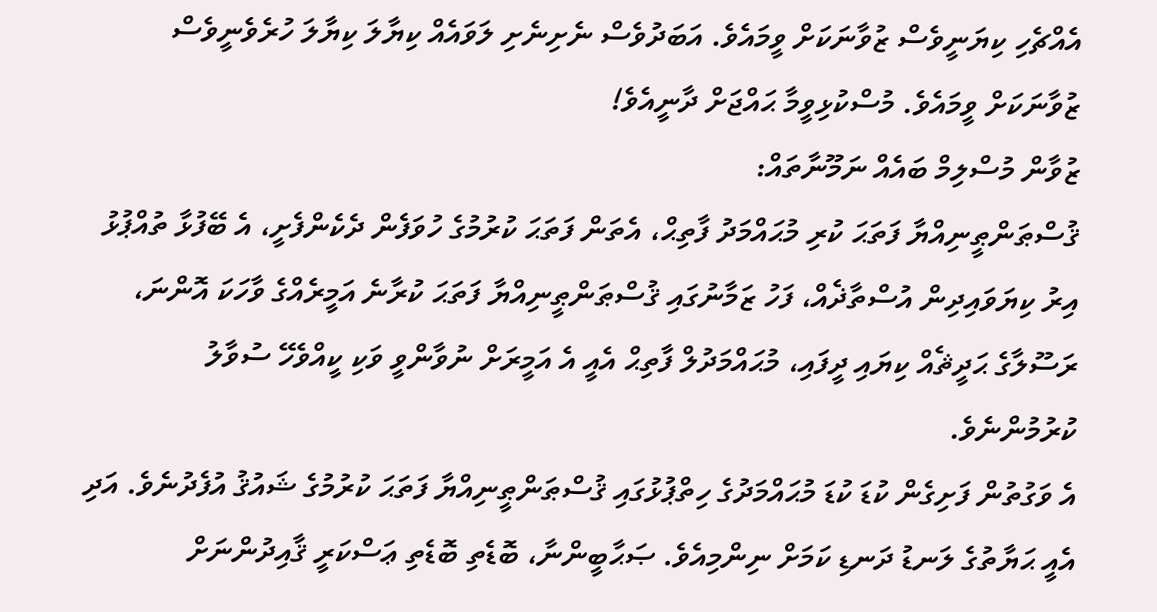އެއްޗެހި ކިޔަނީވެސް ޒުވާނަކަށް ވީމައެވެ. އަބަދުވެސް ނެށިނެށި ލަވައެއް ކިޔާލަ ކިޔާލަ ހުރެވެނީވެސް ޒުވާނަކަށް ވީމައެވެ. މުސްކުޅިވީމާ ޙައްޖަށް ދާނީއެވެ!
ޒުވާން މުސްލިމް ބައެއް ނަމޫނާތައް:
ޤުސްޠަންޠީނިއްޔާ ފަތަޙަ ކުރި މުޙައްމަދު ފާތިޙް، އެތަން ފަތަޙަ ކުރުމުގެ ހުވަފެން ދެކެންފެށީ، އެ ބޭފުޅާ ތުއްޕުޅު އިރު ކިޔަވައިދިން އުސްތާޛެއް، ފަހު ޒަމާނުގައި ޤުސްޠަންޠީނިއްޔާ ފަތަޙަ ކުރާނެ އަމީރެއްގެ ވާހަކަ އޮންނަ، ރަސޫލާގެ ޙަދީޘެއް ކިޔައި ދީފައި، މުޙައްމަދުލް ފާތިޙް އެއީ އެ އަމީރަށް ނުވާންވީ ވަކި ކީއްވެހޭ ސުވާލު ކުރުމުންނެވެ.
އެ ވަގުތުން ފަށިގެން ކުޑަ ކުޑަ މުޙައްމަދުގެ ހިތްޕުޅުގައި ޤުސްޠަންޠީނިއްޔާ ފަތަޙަ ކުރުމުގެ ޝައުޤު އުފެދުނެވެ. އަދި އެއީ ޙަޔާތުގެ ލަނޑު ދަނޑި ކަމަށް ނިންމިއެވެ. ޞަޙާބީންނާ، ބޮޑެތި ބޮޑެތި ޢަސްކަރީ ޤާއިދުންނަށް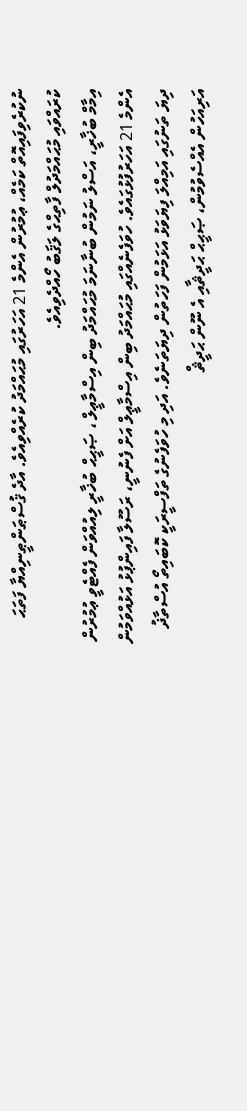ނުކުރެވިފައިއޮތް ކަމެއް، ޢުމުރުން އެންމެ 21 އަހަރުގައި މުޙައްމަދު ކުރެއްވިއެވެ. އާދެ ޤުސްޠަންޠީނިއްޔާ ފަތަޙަ ކުރައްވައި މުޙައްމަދުލް ފާތިޙްގެ ލަޤަބު ހޯއްދެވިއެވެ.
އިމާމް ބުޚާރީ، އަސްލު ނަމުން ބުނާނަމަ މުޙައްމަދު ބިން އިސްމާޢީލް ، ޞަޙީޙް ބުޚާރީ ލިއުއްވަން ފެއްޓެވީ ޢުމުރުން އެންމެ 21 އަހަރުފުޅުގައެވެ. ހުވަފެނެއްގައި މުޙައްމަދު ބިން އިސްމާޢީލް އަށް ފެނުނީ، ރަސޫލާ ފައިންޕުޅު އަޅުއްވަމުން ދިޔަ ތަނުގައި އަމިއްލަ ފިޔަވަޅު އަޅަމުން ފަހަތުން ދިޔަތަނެވެ. އަދި މި ހުވަފެނުގެ ތަފްސީރަކީ ކޮބައިތޯ އުސްތާޛު އަރިއަހުން އެއްސެވުމުން، ޞަޙީޙް ޙަދީޘާއި އެ ނޫން ޙަދީޘް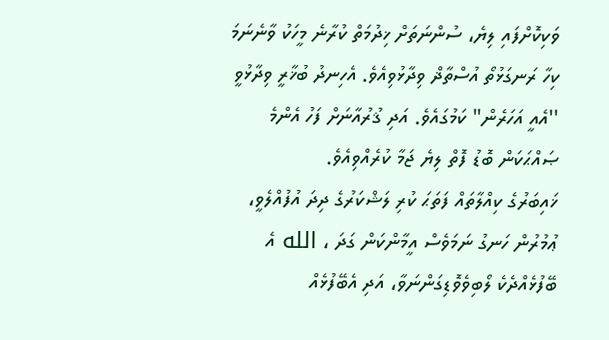ވަކިކޮށްފައި ލިޔެ، ސުންނަތަށް ޚިދުމަތް ކުރާނެ މީހަކު ވާނެނަމަ ކިހާ ރަނގަޅުތޯ އުސްތާޛް ވިދާޅުވިއެވެ. އެހިނދު ބުޚާރީ ވިދާޅުވީ ''އެއީ އަހަރެން'' ކަމުގައެވެ. އަދި ޤުރުއާނަށް ފަހު އެންމެ ޞައްޙަކަން ބޮޑު ފޮތް ލިޔެ ޖަމާ ކުރެއްވިއެވެ.
ޚައިބަރުގެ ކިއްލާތައް ފަތަޙަ ކުރި ލަޝްކަރުގެ ދިދަ އުފުއްލެވީ، ޢުމުރުން ހަނގު ނަމަވެސް އީމާންކަން ގަދަ ، الله އެ ބޭފުޅެއްދެކެ ލޯބިވެވޮޑިގަންނަވާ، އަދި އެބޭފުޅެއް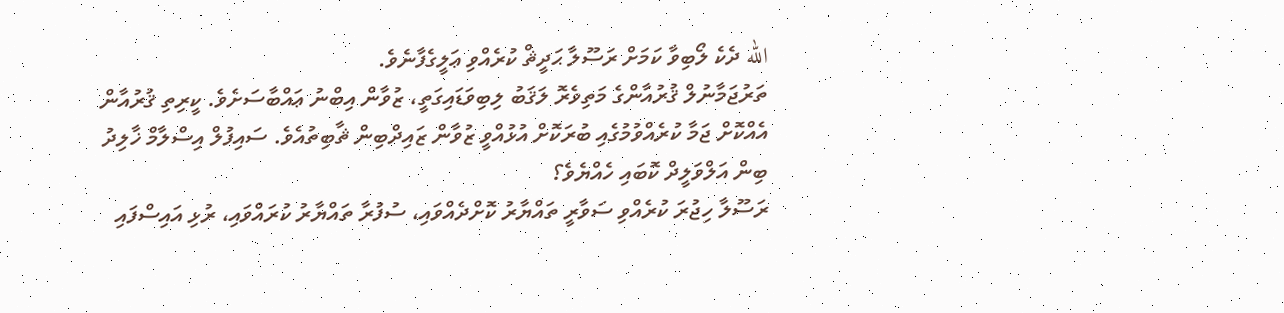الله ދެކެ ލޯބިވާ ކަމަށް ރަސޫލާ ޙަދީޘް ކުރެއްވި ޢަލީގެފާނެވެ.
ތަރުޖަމާނުލް ޤުރުއާންގެ މަތިވެރޮ ލަޤަބު ލިބިވަޑައިގަތީ، ޒުވާން އިބްނު ޢައްބާސަށެވެ. ކީރިތި ޤުރުއާން އެއްކޮށް ޖަމާ ކުރެއްވުމުގެއި ބުރަކޮށް އުޅުއްވީ ޒުވާން ޒައިދްބިން ޘާބިތުއެވެ. ސައިފުލް އިސްލާމް ޚާލިދު ބިން އަލްވަލީދް ކޮބައި ހެއްޔެވެ؟
ރަސޫލާ ހިޖުރަ ކުރެއްވި ސަވާރީ ތައްޔާރު ކޮށްދެއްވައި، ސުފުރާ ތައްޔާރު ކުރައްވައި، ރުޅި އައިސްފައި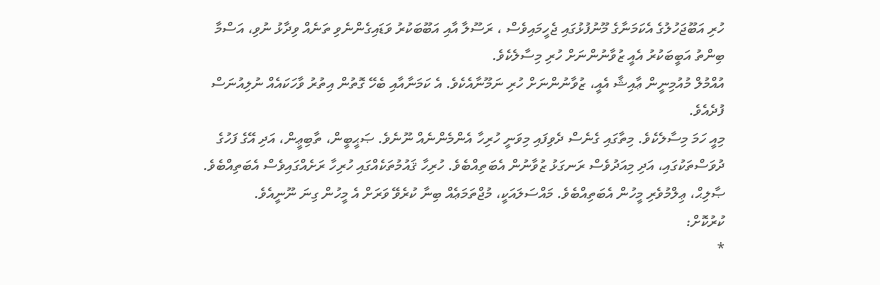ހުރި އަބޫޖަހުލުގެ އެކަމަނާގެ މޫނުފުޅުގައި ޖެހީމައިވެސް ، ރަސޫލާ އާއި އަބޫބަކުރު ވަޑައިގެންނެވި ތަނެއް ވިދާޅު ނުވި، އަސްމާ ބިންތު އަބީބަކުރު އެއީ ޒުވާނުންނަށް ހުރި މިސާލެކެވެ.
އުއްމުލް މުއުމިނީން ޢާއިޝާ އެއީ، ޒުވާނުންނަށް ހުރި ނަމޫނާއެކެވެ. އެ ކަމަނާއާއި ބެހޭ ގޮތުން އިތުރު ވާހަކައެއް ނުލިއުނަސް ފުދެއެވެ.
މިއީ ހަމަ މިސާލެކެވެ. މިތާގައި ގެނެސް ދެވިފައި މިވަނީ ހުރިހާ އެންމެންނެއް ނޫނެވެ. ޞަޙީބީން، ތާބިޢީން، އަދި އޭގެ ފަހުގެ ދުވަސްތަކުގައި، އަދި މިއަދުވެސް ރަނގަޅު ޒުވާނުން އެބަތިއްބެވެ. ހުރިހާ ޤައުމުތަކެއްގައި ހުރިހާ ރަށެއްގައިވެސް އެބަތިއްބެވެ. ޞާލިޙް، ޢިލްމުވެރި މީހުން އެބަތިއްބެވެ. މައްސަލައަކީ، މުޖްތަމަޢެއް ބިނާ ކުރެވޭ ވަރަށް އެ މީހުން ގިނަ ނޫނީއެވެ.
ކުރުކޮށް:
*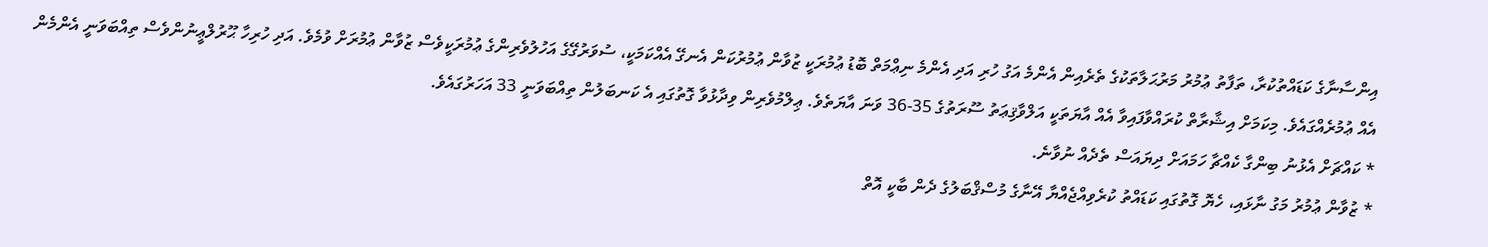އިންސާނާގެ ކަޑައްތުކުރާ، ތަފާތު ޢުމުރު މަރުޙަލާތަކުގެ ތެރެއިން އެންމެ އަގު ހުރި އަދި އެންމެ ނިޢްމަތް ބޮޑު ޢުމުރަކީ ޒުވާން ޢުމުރުކަން އެނގޭ އެއްކަމަކީ، ސުވަރުގޭގެ އަހުލުވެރިންގެ ޢުމުރަކީވެސް ޒުވާން ޢުމުރަށް ވުމެވެ. އަދި ހުރިހާ ޙޫރުލްޢީނުންވެސް ތިއްބަވަނީ އެންމެން އެއް ޢުމުރެއްގައެވެ. މިކަމަށް އިޝާރާތް ކުރައްވާފައިވާ އެއް އާޔަތަކީ އަލްވާޤިޢަތު ސޫރަތުގެ 35-36 ވަނަ އާޔަތެވެ. ޢިލްމުވެރިން ވިދާޅުވާ ގޮތުގައި އެ ކަނބަލުން ތިއްބަވަނީ 33 އަހަރުގައެވެ.
* ކައްޗަށް އެޅުނު ބިންގާ ކެއްޗާ ހަމައަށް ދިޔައަސް ތެދެއް ނުވާނެ.
* ޒުވާން ޢުމުރު މަގު ނާޅައި، ހެޔޮ ގޮތުގައި ކަޑައްތު ކުރެވިއްޖެއްޔާ އޭނާގެ މުސްޤްބަލުގެ ދެން ބާކީ އޮތް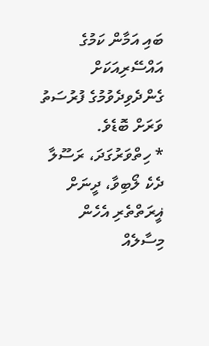ބައި އަމާން ކަމުގެ އައްސޭރިއަކަށް ގެންދެވިދެވުމުގެ ފުރުސަތު ވަރަށް ބޮޑެވެ.
* ހިތްވަރުގަދަ، ރަސޫލާ ދެކެ ލޯބިވާ، ދީނަށް ޣީރަތްތެރި އެހެން މިސާލެއް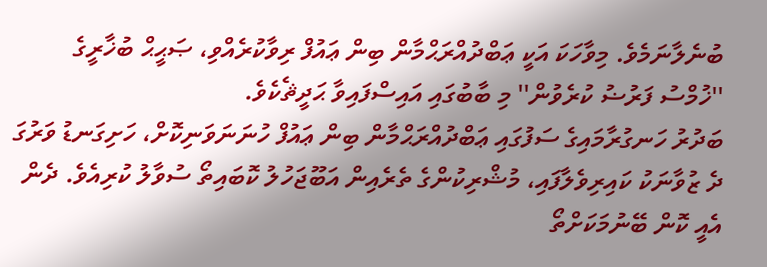ބުނެލާނަމެވެ. މިވާހަކަ އަކީ ޢަބްދުއްރަޙްމާން ބިން ޢައުފް ރިވާކުރެއްވި، ޞަޙީޙް ބުޚާރީގެ ''ޚުމްސު ފަރުޟު ކުރެވުން'' މި ބާބުގައި އައިސްފައިވާ ޙަދީޘެކެވެ.
ބަދުރު ހަނގުރާމައިގެ ސަފުގައި ޢަބްދުއްރަޙްމާން ބިން ޢައުފް ހުނަނަވަނިކޮށް، ހަށިގަނޑު ވަރުގަ ދެ ޒުވާނަކު ކައިރިވެލާފައި، މުޝްރިކުންގެ ތެރެއިން އަބޫޖަހުލު ކޮބައިތޯ ސުވާލު ކުރިއެވެ. ދެން އެއީ ކޮން ބޭނުމަކަށްތޯ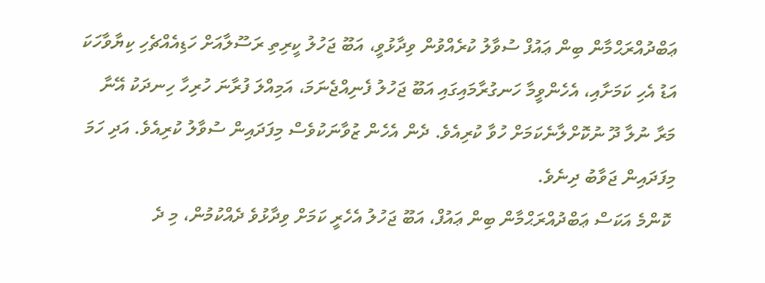ޢަބްދުއްރަޙްމާން ބިން ޢައުފް ސުވާލު ކުރެއްވުން ވިދާޅުވީ، އަބޫ ޖަހުލު ކީރިތި ރަސޫލާއަށް ހަޑިއެއްޗެހި ކިޔާވާހަކަ އަޑު އެހި ކަމަށާއި، އެހެންވީމާ ހަނގުރާމައިގައި އަބޫ ޖަހުލު ފެނިއްޖެނަމަ، އަމިއްލަ ފުރާނަ ހުރިހާ ހިނދަކު އޭނާ މަރާ ނުލާ ދޫ ނުކޮށްލާނެކަމަށް ހުވާ ކުރިއެވެ. ދެން އެހެން ޒުވާނަކުވެސް މިފަދައިން ސުވާލު ކުރިއެވެ. އަދި ހަމަ މިފަދައިން ޖަވާބު ދިނެވެ.
 ކޮންމެ އަކަސް ޢަބްދުއްރަޙްމާން ބިން ޢައުފް، އަބޫ ޖަހުލު އެހެރީ ކަމަށް ވިދާޅުވެ ދެއްކުމުން، މި ދެ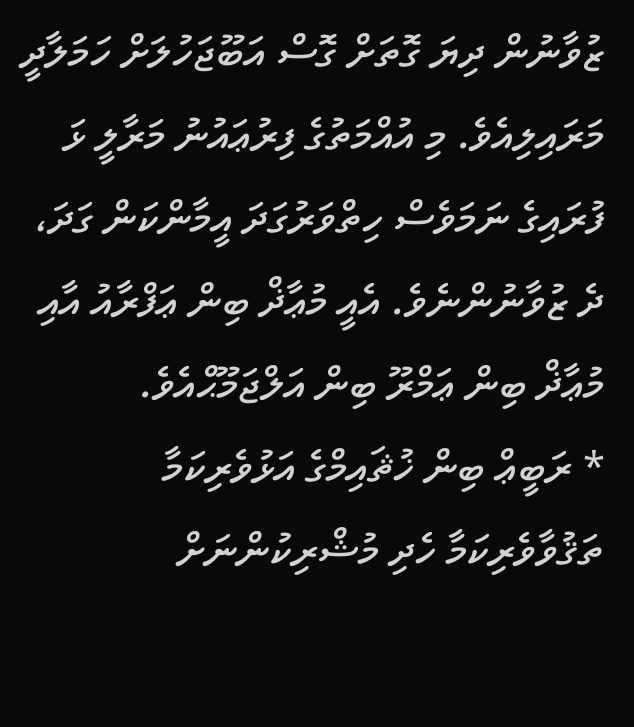ޒުވާނުން ދިޔަ ގޮތަށް ގޮސް އަބޫޖަހުލަށް ހަމަލާދީ މަރައިލިއެވެ. މި އުއްމަތުގެ ފިރުޢައުނު މަރާލީ ޅަ ފުރައިގެ ނަމަވެސް ހިތްވަރުގަދަ އީމާންކަން ގަދަ، ދެ ޒުވާނުންނެވެ. އެއީ މުޢާޛް ބިން ޢަފްރާއު އާއި މުޢާޛް ބިން ޢަމްރޫ ބިން އަލްޖަމޫޙްއެވެ.
* ރަބީޢް ބިން ޚުޘައިމްގެ އަޅުވެރިކަމާ ތަޤުވާވެރިކަމާ ހެދި މުޝްރިކުންނަށް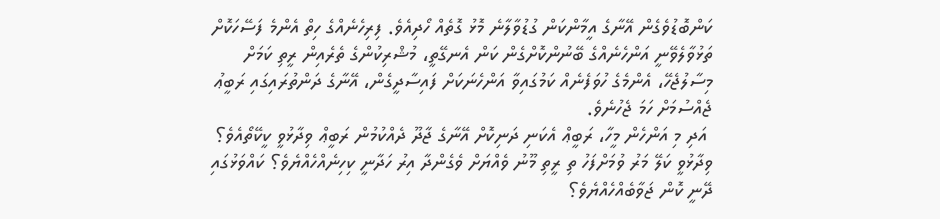ކަންބޮޑުވެގެން އޭނާގެ އީމާންކަން ގުޑުވާލާނެ މޮޅު ގޮތެއް ހޯދިއެވެ. ފިރިހެނެއްގެ ހިތް އެންމެ ފަސޭހަކޮށް ތަޅުވާލެވޭނީ އަންހެނެއްގެ ބޭނުންކޮށްގެން ކަން އެނގޭތީ، މުޝްރިކުންގެ ތެރެއިން ރީތި ކަމަށް މިސާލުޖެހޭ، އެންމެގެ ހުވަފެނެއް ކަމުގައިވާ އަންހެނަކަށް ފައިސާދީގެން، އޭނާގެ ދަންތުރައިގައި ރަބީޢު ޖެއްސުމަށް ހަމަ ޖެހުނެވެ.
 އަދި މި އަންހެން މީހާ، ރަބީޢް އެކަނި ދަނިކޮށް އޭނާގެ ޖާދޫ ދެއްކުމުން ރަބީޢް ވިދާޅުވީ ކީކޭތޯއެވެ؟ ވިދާޅުވީ ކަލޭ މަރު ވުމަށްފަހު ތި ރީތި މޫނު ވެއްޔަށް ވެގެންދާ އިރު ހަދާނީ ކިހިނެއްހެއްޔެވެ؟ ކައްވަޅުގައި ދޭނީ ކޮން ޖަވާބެއްހެއްޔެވެ؟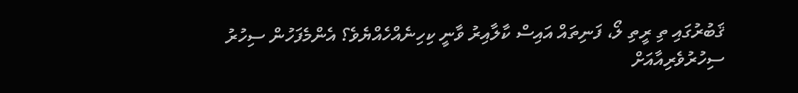ޤަބުރުގައި ތި ރީތި ލޯ، ފަނިތައް އައިސް ކާލާއިރު ވާނީ ކިހިނެއްހެއްޔެވެ؟ އެންމެފަހުން ސިހުރު ސިހުރުވެރިއާއަށް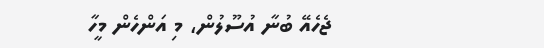ޖެހެއޭ ބުނާ އުސޫލުން، މި އަންހެން މީހާ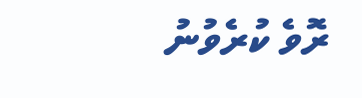ރޮވެ ކުރެވުނު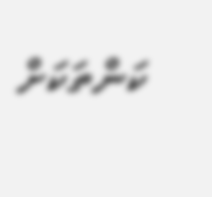ކަންތަކަށް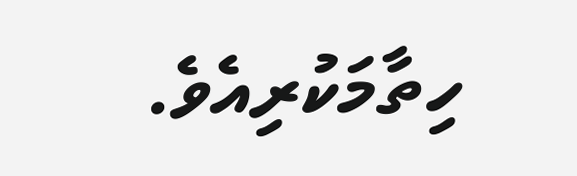ހިތާމަކުރިއެވެ.